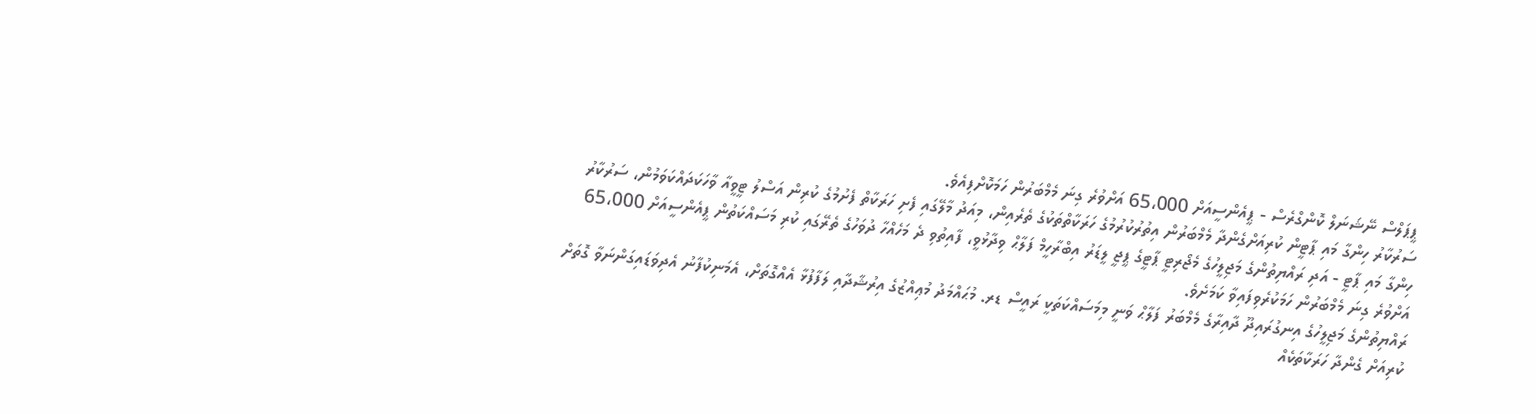ޕީޕަލްސް ނޭޝަނަލް ކޮންގްރެސް - ޕީއެންސީއަށް 65،000 އަށްވުރެ ގިނަ މެމްބަރުން ހަމަކޮށްފިއެވެ.
ސަރުކާރު ހިންގާ މައި ޕާޓީން ކުރިއަށްގެންދާ މެމްބަރުން އިތުރުކުރުމުގެ ހަރަކާތްތަކުގެ ތެރެއިން، މިއަދު މާލޭގައި ފެށި ހަރަކާތް ފެށުމުގެ ކުރިން އަސްލު ޓީވީއާ ވާހަކަދައްކަވަމުން، ސަރުކާރު ހިންގާ މައި ޕާޓީ - އަދި ރައްޔިތުންގެ މަޖިލީހުގެ މެޖޯރިޓީ ޕާޓީގެ ޕީޖީ ލީޑަރު އިބްރާހީމް ފަލާޙް ވިދާޅުވީ، ފާއިތުވި ދެ މަހެއްހާ ދުވަހުގެ ތެރޭގައި ކުރި މަސައްކަތުން ޕީއެންސީއަށް 65،000 އަށްވުރެ ގިނަ މެމްބަރުން ހަމަކުރެވިފައިވާ ކަމަށެވެ.
ރައްޔިތުންގެ މަޖިލީހުގެ އިނގުރައިދޫ ދާއިރާގެ މެމްބަރު ފަލާޙް ވަނީ މިމަސައްކަތަކީ ރައީސް ޑރ. މުޙައްމަދު މުޢިއްޒުގެ އިރުޝާދާއި ލަފާފުޅާ އެއްގޮތަށް، އެމަނިކުފާނު އެދިވަޑައިގަންނަވާ ގޮތަށް ކުރިއަށް ގެންދާ ހަރަކާތަކެއް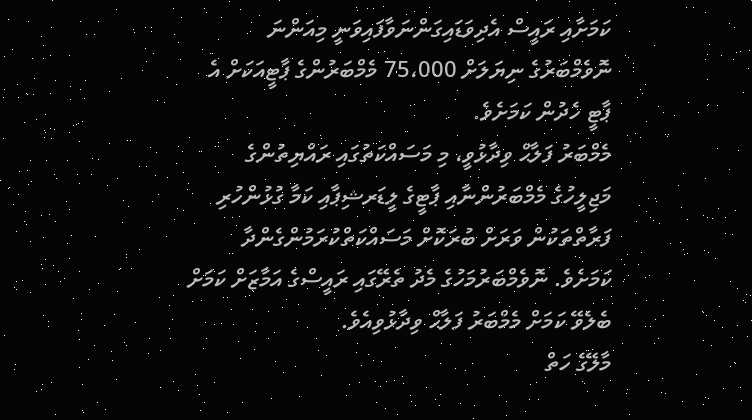ކަމަށާއި ރައީސް އެދިވަޑައިގަންނަވާފައިވަނީ މިއަންނަ ނޮވެމްބަރުގެ ނިޔަލަށް 75،000 މެމްބަރުންގެ ޕާޓީއަކަށް އެ ޕާޓީ ހެދުން ކަމަށެވެ.
މެމްބަރު ފަލާޙް ވިދާޅުވީ، މި މަސައްކަތުގައި ރައްޔިތުންގެ މަޖިލީހުގެ މެމްބަރުންނާއި ޕާޓީގެ ލީޑަރޝިޕާއި ކަމާ ގުޅުންހުރި ފަރާތްތަކުން ވަރަށް ބުރަކޮށް މަސައްކަތްކުރަމުންގެންދާ ކަމަށެވެ. ނޮވެމްބަރުމަހުގެ މެދު ތެރޭގައި ރައީސްގެ އަމާޒަށް ކަމަށް ބެލެވޭ ކަމަށް މެމްބަރު ފަލާޙް ވިދާޅުވިއެވެ.
މާލޭގެ ހަތް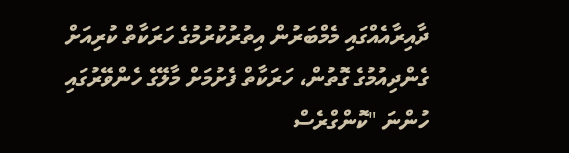ދާއިރާއެއްގައި މެމްބަރުން އިތުރުކުރުމުގެ ހަރަކާތް ކުރިއަށް ގެންދިއުމުގެ ގޮތުން، ހަރަކާތް ފެށުމަށް މާލޭގެ ހެންވޭރުގައި ހުންނަ "ކޮންގްރެސް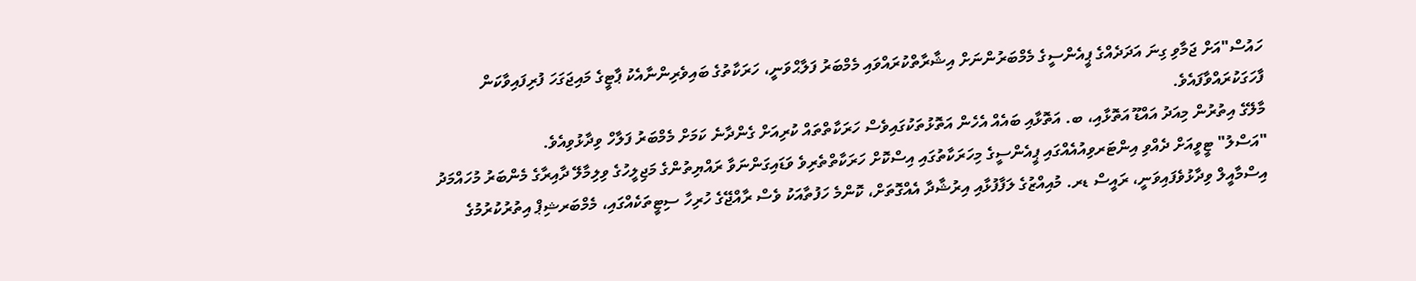ހައުސް"އަށް ޖަމާވި ގިނަ އަދަދެއްގެ ޕީއެންސީގެ މެމްބަރުންނަށް އިޝާރާތްކުރައްވައި މެމްބަރު ފަލާޙްވަނީ، ހަރަކާތުގެ ބައިވެރިންނާއެކު ޕާޓީގެ މައިޖަގަހަ ފުރިފައިވާކަން ފާހަގަކުރައްވާފައެވެ.
މާލޭގެ އިތުރުން މިއަދު އައްޑޫ އަތޮޅާއި، ބ. އަތޮޅާއި ބައެއް އެހެން އަތޮޅުތަކުގައިވެސް ހަރަކާތްތައް ކުރިއަށް ގެންދާނެ ކަމަށް މެމްބަރު ފަލާހް ވިދާޅުވިއެވެ.
"އަސްލު" ޓީވީއަށް ދެއްވި އިންޓަރވިއުއެއްގައި ޕީއެންސީގެ މިހަރަކާތުގައި އިސްކޮށް ހަރަކާތްތެރިވެ ވަޑައިގަންނަވާ ރައްޔިތުންގެ މަޖިލީހުގެ ވިލިމާލޭ ދާއިރާގެ މެންބަރު މުހައްމަދު އިސްމާއީލް ވިދާޅުވެފައިވަނީ، ރައީސް ޑރ. މުއިއްޒުގެ ލަފާފުޅާއި އިރުޝާދާ އެއްގޮތަށް، ކޮންމެ ހަފުތާއަކު ވެސް ރާއްޖޭގެ ހުރިހާ ސިޓީތަކެއްގައި، މެމްބަރޝިޕް އިތުރުކުރުމުގެ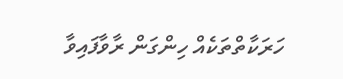ހަރަކާތްތަކެއް ހިންގަން ރާވާފައިވާ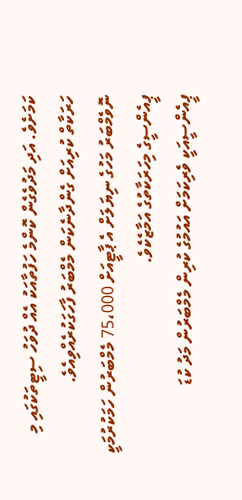ކަމަށެވެ. އަދި މަދުވެގެން ކޮންމެ ހަފުތާއަކު އެއް ދުވަހު ސިޓީތަކުގައި މި ހަރަކާތް ކުރިއަށް ގެންދާނެކަން މެމްބަރު ފާހަގަކުރެއްވިއެވެ.
ނޮވެމްބަރު މަހުގެ ނިޔަލަށް އެ ޕާޓީއަށް 75،000 މެމްބަރުން ހަމަކުރުމަކީ ޕީއެންސީގެ މިހަރަކާތުގެ އަމާޒެކެވެ.
ޕީއެންސީއަކީ ވެރިކަމަށް އައުމުގެ ކުރިން މެމްބަރުން މަދު ކުޑަ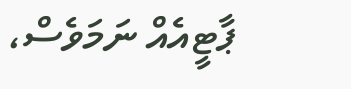ޕާޓީއެއް ނަމަވެސް،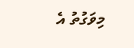މިވަގުތު އެ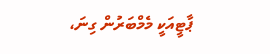ޕާޓީއަކީ މެމްބަރުން ގިނަ،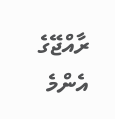ރާއްޖޭގެ އެންމެ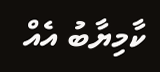ކާމިޔާބު އެއް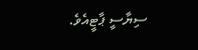ސިޔާސީ ޕާޓީއެވެ.